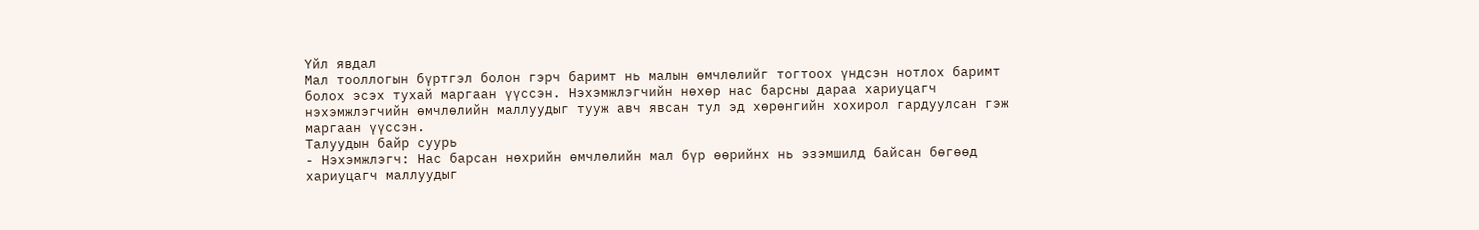Үйл явдал
Мал тооллогын бүртгэл болон гэрч баримт нь малын өмчлөлийг тогтоох үндсэн нотлох баримт болох эсэх тухай маргаан үүссэн. Нэхэмжлэгчийн нөхөр нас барсны дараа хариуцагч нэхэмжлэгчийн өмчлөлийн маллуудыг тууж авч явсан тул эд хөрөнгийн хохирол гардуулсан гэж маргаан үүссэн.
Талуудын байр суурь
- Нэхэмжлэгч: Нас барсан нөхрийн өмчлөлийн мал бүр өөрийнх нь эзэмшилд байсан бөгөөд хариуцагч маллуудыг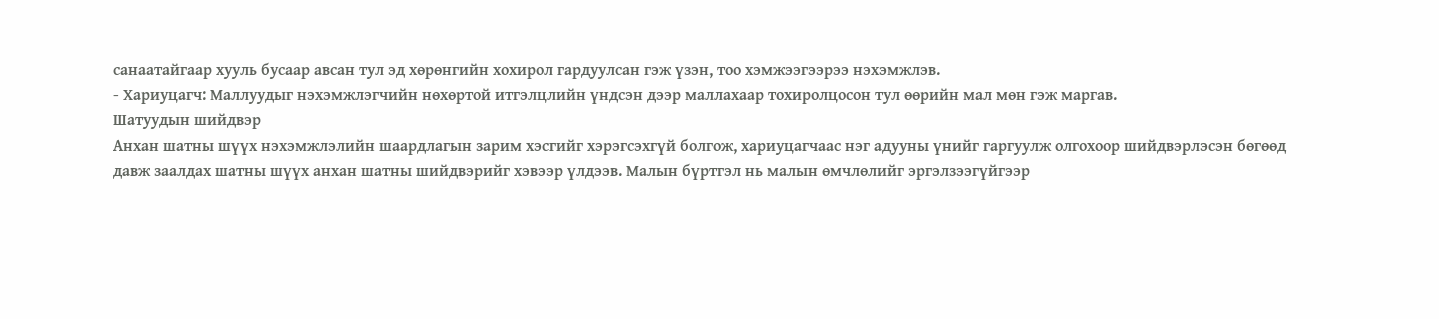санаатайгаар хууль бусаар авсан тул эд хөрөнгийн хохирол гардуулсан гэж үзэн, тоо хэмжээгээрээ нэхэмжлэв.
- Хариуцагч: Маллуудыг нэхэмжлэгчийн нөхөртой итгэлцлийн үндсэн дээр маллахаар тохиролцосон тул өөрийн мал мөн гэж маргав.
Шатуудын шийдвэр
Анхан шатны шүүх нэхэмжлэлийн шаардлагын зарим хэсгийг хэрэгсэхгүй болгож, хариуцагчаас нэг адууны үнийг гаргуулж олгохоор шийдвэрлэсэн бөгөөд давж заалдах шатны шүүх анхан шатны шийдвэрийг хэвээр үлдээв. Малын бүртгэл нь малын өмчлөлийг эргэлзээгүйгээр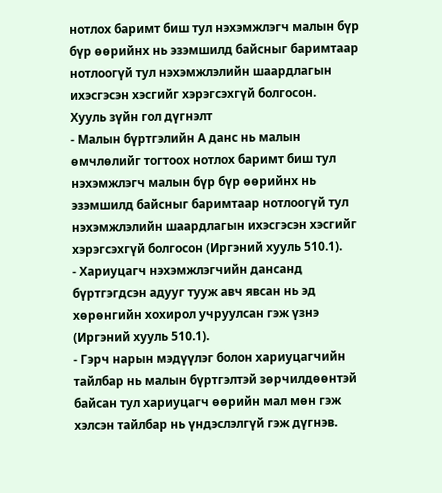нотлох баримт биш тул нэхэмжлэгч малын бүр бүр өөрийнх нь эзэмшилд байсныг баримтаар нотлоогүй тул нэхэмжлэлийн шаардлагын ихэсгэсэн хэсгийг хэрэгсэхгүй болгосон.
Хууль зүйн гол дүгнэлт
- Малын бүртгэлийн А данс нь малын өмчлөлийг тогтоох нотлох баримт биш тул нэхэмжлэгч малын бүр бүр өөрийнх нь эзэмшилд байсныг баримтаар нотлоогүй тул нэхэмжлэлийн шаардлагын ихэсгэсэн хэсгийг хэрэгсэхгүй болгосон (Иргэний хууль 510.1).
- Хариуцагч нэхэмжлэгчийн дансанд бүртгэгдсэн адууг тууж авч явсан нь эд хөрөнгийн хохирол учруулсан гэж үзнэ (Иргэний хууль 510.1).
- Гэрч нарын мэдүүлэг болон хариуцагчийн тайлбар нь малын бүртгэлтэй зөрчилдөөнтэй байсан тул хариуцагч өөрийн мал мөн гэж хэлсэн тайлбар нь үндэслэлгүй гэж дүгнэв.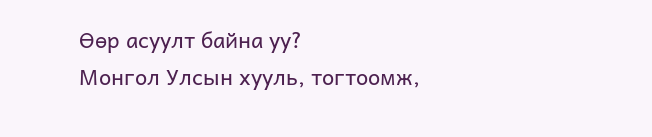Өөр асуулт байна уу?
Монгол Улсын хууль, тогтоомж,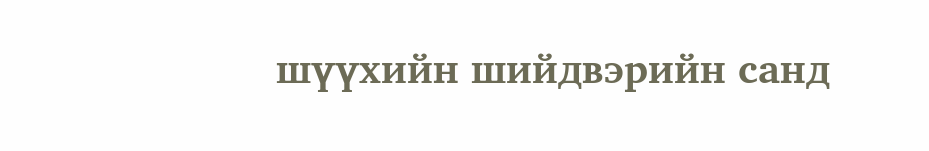шүүхийн шийдвэрийн санд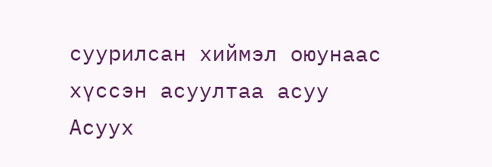суурилсан хиймэл оюунаас хүссэн асуултаа асуу
Асуух